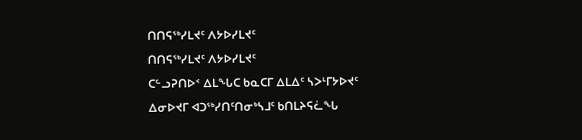ᑎᑎᕋᖅᓯᒪᔪᑦ ᐱᔭᐅᓯᒪᔪᑦ
ᑎᑎᕋᖅᓯᒪᔪᑦ ᐱᔭᐅᓯᒪᔪᑦ
ᑕᓪᓗᕈᑎᐅᑉ ᐃᒪᖓᑕ ᑲᓇᑕᒥ ᐃᒪᐃᑦ ᓴᐳᒻᒥᔭᐅᔪᑦ ᐃᓂᐅᔪᒥ ᐊᑐᖅᓯᑎᑦᑎᓂᒃᓴᒧᑦ ᑲᑎᒪᔨᕋᓛᖓ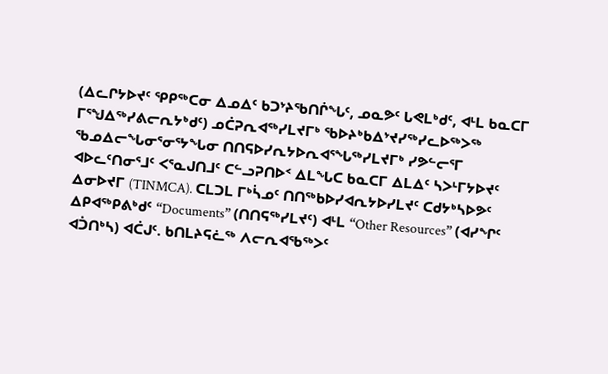(ᐃᓚᒋᔭᐅᔪᑦ ᕿᑭᖅᑕᓂ ᐃᓄᐃᑦ ᑲᑐᔾᔨᖃᑎᒌᖓᑦ, ᓄᓇᕗᑦ ᒐᕙᒪᒃᑯᑦ, ᐊᒻᒪ ᑲᓇᑕᒥ ᒥᕐᖑᐃᖅᓯᕕᓕᕆᔭᒃᑯᑦ) ᓄᑖᕈᕆᐊᖅᓯᒪᔪᒥᒃ ᖃᐅᔨᒃᑲᐃᔾᔪᓯᖅᓯᓚᐅᖅᐳᖅ ᖃᓄᐃᓕᖓᓂᕐᓂᕐᔭᖓᓂ ᑎᑎᕋᐅᓯᕆᔭᐅᕆᐊᕐᖓᖅᓯᒪᔪᒥᒃ ᓯᕗᓪᓕᕐᒥ ᐊᐅᓚᑦᑎᓂᕐᒧᑦ ᐸᕐᓇᒍᑎᒧᑦ ᑕᓪᓗᕈᑎᐅᑉ ᐃᒪᖓᑕ ᑲᓇᑕᒥ ᐃᒪᐃᑦ ᓴᐳᒻᒥᔭᐅᔪᑦ ᐃᓂᐅᔪᒥ (TINMCA). ᑕᒪᑐᒪ ᒥᒃᓵᓄᑦ ᑎᑎᖅᑲᐅᓯᐊᕆᔭᐅᓯᒪᔪᑦ ᑕᑯᔭᒃᓴᐅᕗᑦ ᐃᑭᐊᖅᑭᕕᒃᑯᑦ “Documents” (ᑎᑎᕋᖅᓯᒪᔪᑦ) ᐊᒻᒪ “Other Resources” (ᐊᓯᖏᑦ ᐊᑑᑎᒃᓴ) ᐊᑖᒍᑦ. ᑲᑎᒪᔨᕋᓛᖅ ᐱᓕᕆᐊᖃᖅᐳᑦ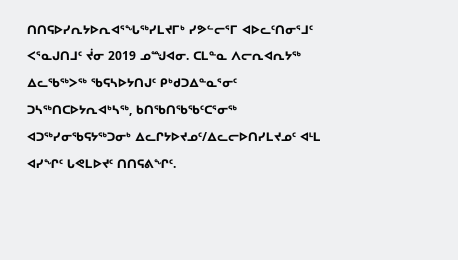ᑎᑎᕋᐅᓯᕆᔭᐅᕆᐊᕐᖓᖅᓯᒪᔪᒥᒃ ᓯᕗᓪᓕᕐᒥ ᐊᐅᓚᑦᑎᓂᕐᒧᑦ ᐸᕐᓇᒍᑎᒧᑦ ᔫᓂ 2019 ᓄᙳᐊᓂ. ᑕᒪᓐᓇ ᐱᓕᕆᐊᕆᔭᖅ ᐃᓚᖃᖅᐳᖅ ᖃᕋᓴᐅᔭᑎᒍᑦ ᑭᒃᑯᑐᐃᓐᓇᕐᓂᑦ ᑐᓴᖅᑎᑕᐅᔭᕆᐊᒃᓴᖅ, ᑲᑎᖃᑎᖃᖃᑦᑕᕐᓂᖅ ᐊᑐᖅᓯᓂᖃᕋᔭᖅᑐᓂᒃ ᐃᓚᒋᔭᐅᔪᓄᑦ/ᐃᓚᓕᐅᑎᓯᒪᔪᓄᑦ ᐊᒻᒪ ᐊᓯᖏᑦ ᒐᕙᒪᐅᔪᑦ ᑎᑎᕋᕕᖏᑦ.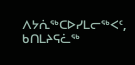ᐱᔭᕇᖅᑕᐅᓯᒪᓕᖅᐸᑦ, ᑲᑎᒪᔨᕋᓛᖅ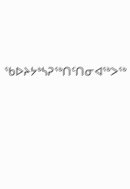ᖃᐅᔨᔭᒃᓴᕈᖅᑎᑦᑎᓂᐊᖅᐳᖅ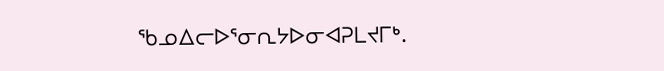ᖃᓄᐃᓕᐅᕐᓂᕆᔭᐅᓂᐊᕈᒪᔪᒥᒃ.